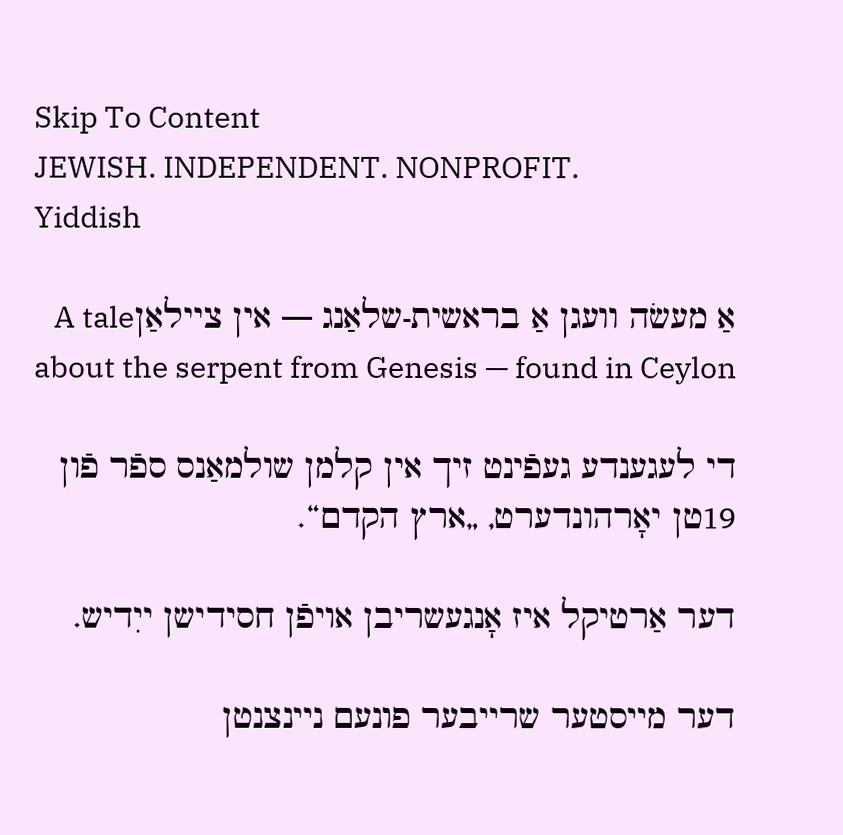Skip To Content
JEWISH. INDEPENDENT. NONPROFIT.
Yiddish

אַ מעשׂה וועגן אַ בראשית-שלאַנג — אין ציילאַןA tale about the serpent from Genesis — found in Ceylon

די לעגענדע געפֿינט זיך אין קלמן שולמאַנס ספֿר פֿון 19טן יאָרהונדערט, „ארץ הקדם“.

דער אַרטיקל איז אָנגעשריבן אויפֿן חסידישן ייִדיש.

דער מייסטער שרייבער פונעם ניינצנטן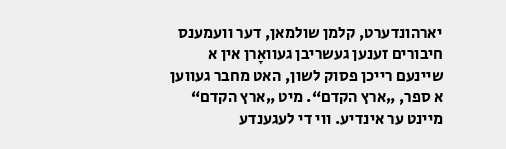יארהונדערט, קלמן שולמאן, דער וועמענס חיבורים זענען געשריבן געוואָרן אין א שיינעם רייכן פסוק לשון, האט מחבר געווען א ספר, „ארץ הקדם“. מיט „ארץ הקדם“ מיינט ער אינדיע. ווי די לעגענדע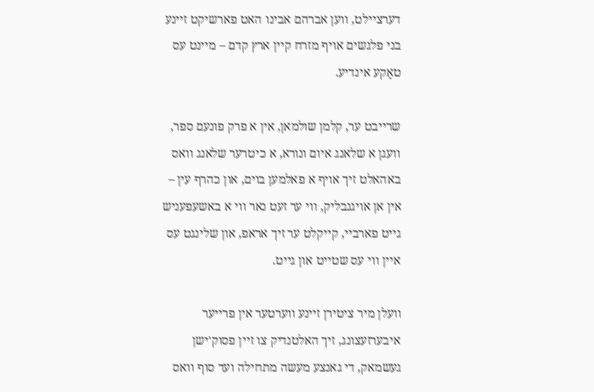דערציילט, ווען אברהם אבינו האט פארשיקט זיינע בני פלגשים אויף מזרח קיין ארץ קדם – מיינט עס טאַקע אינדיע.

שרייבט ער, קלמן שולמאן, אין א פרק פונעם ספר, וועגן א שלאנג איום ונורא, א כיטרער שלאנג וואס באהאלט זיך אויף א פאלמען בוים, און כהרף עין – אין אן אויגנבליק, ווי ער זעט נאר ווי א באשעפעניש גייט פארביי, קייקלט ער זיך אראפ, און שלינגט עס איין ווי עס שטייט און גייט.

וועלן מיר ציטירן זיינע ווערטער אין פרייער איבערזעצונג, זיך האלטנדיק צו זיין פסוק׳ישן געשמאק, די גאנצע מעשה מתחילה ועד סוף וואס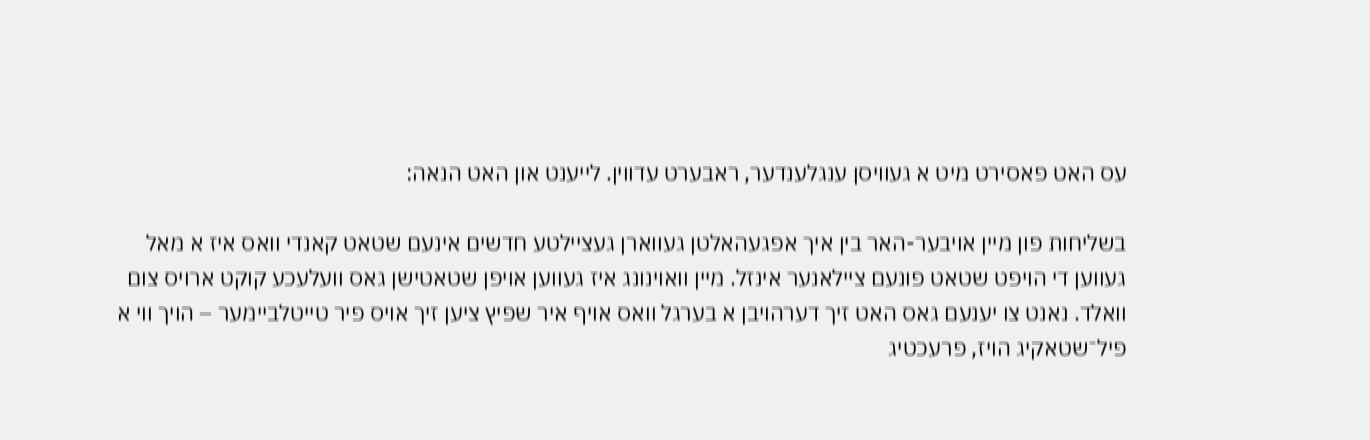עס האט פאסירט מיט א געוויסן ענגלענדער, ראבערט עדווין. לייענט און האט הנאה:

בשליחות פון מיין אויבער-האר בין איך אפגעהאלטן געווארן געציילטע חדשים אינעם שטאט קאנדי וואס איז א מאל געווען די הויפט שטאט פונעם ציילאנער אינזל. מיין וואוינונג איז געווען אויפן שטאטישן גאס וועלעכע קוקט ארויס צום וואלד. נאנט צו יענעם גאס האט זיך דערהויבן א בערגל וואס אויף איר שפיץ ציען זיך אויס פיר טייטלביימער – הויך ווי א פיל־שטאקיג הויז, פרעכטיג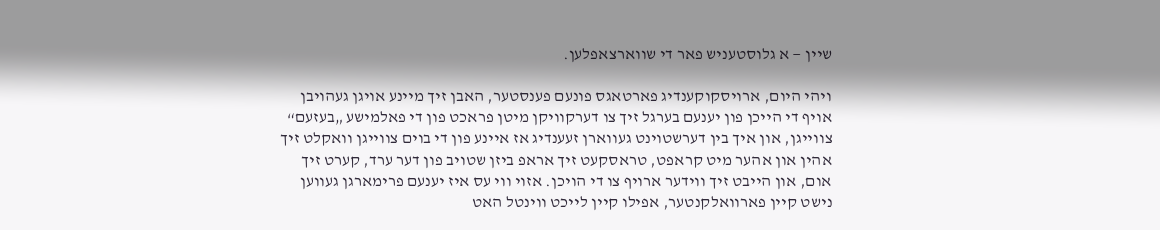שיין — א גלוסטעניש פאר די שווארצאפלען.

ויהי היום, ארויסקוקענדיג פארטאגס פונעם פענסטער, האבן זיך מיינע אויגן געהויבן אויף די הייכן פון יענעם בערגל זיך צו דערקוויקן מיטן פראכט פון די פאלמישע „בעזעם“ צווייגן, און איך בין דערשטוינט געווארן זעענדיג אז איינע פון די בוים צווייגן וואקלט זיך אהין און אהער מיט קראפט, טראסקעט זיך אראפ ביזן שטויב פון דער ערד, קערט זיך אום, און הייבט זיך ווידער ארויף צו די הויכן. אזוי ווי עס איז יענעם פרימארגן געווען נישט קיין פארוואלקנטער, אפילו קיין לייכט ווינטל האט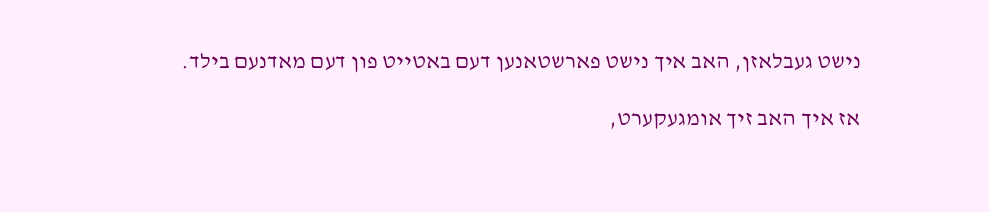נישט געבלאזן, האב איך נישט פארשטאנען דעם באטייט פון דעם מאדנעם בילד.

אז איך האב זיך אומגעקערט,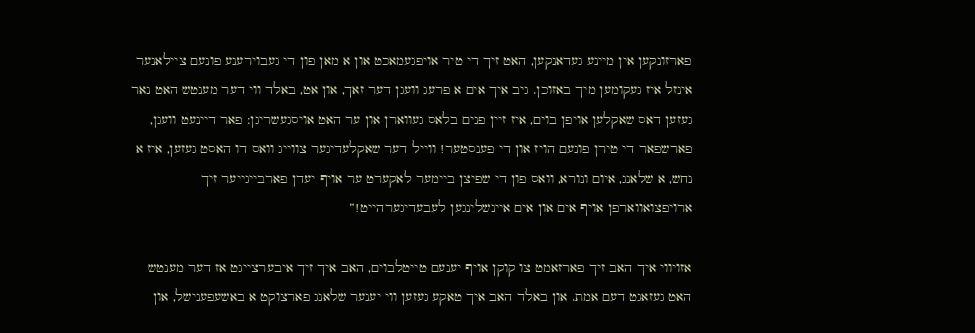פארזונקען אין מיינע געדאנקען, האט זיך די טיר אויפגעמאכט און א מאן פון די געבוירענע פונעם ציילאנער אינזל איז געקומען מיך באזוכן. גיב איך אים א פרעג וועגן דער זאך, און אט, באלד ווי דער מענטש האט נאר געזען דאס שאקלען אויפן בוים, איז זיין פנים בלאס געווארן און ער האט אויסגעשריגן: פאר דיינעט וועגן, פארשפאר די טירן פונעם הויז און די פענסטער! ווייל דער שאקלעדיגער צווייג וואס דו האסט געזען, איז א נחש, א שלאנג, איום ונורא, וואס פון די שפיצן ביימער לאקערט ער אויף יעדן פארבייגייער זיך ארויפצואווארפן אויף אים און אים איינשלינגען לעבעדיגערהייט!“

אזויווי איך האב זיך פארזאמט צו קוקן אויף יענעם טייטלבוים, האב איך זיך איבערצייגט אז דער מענטש האט געזאגט דעם אמת. און באלד האב איך טאקע געזען ווי יענער שלאנג פארצוקט א באשעפענישל, און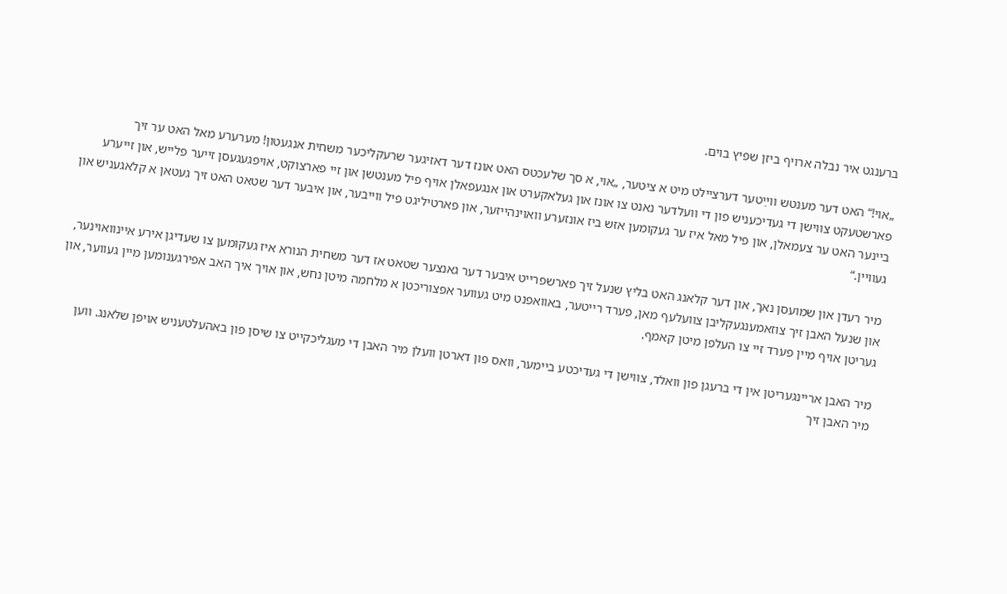ברענגט איר נבלה ארויף ביזן שפיץ בוים.

„אוי!“ האט דער מענטש ווײַטער דערציילט מיט א ציטער, „אוי, א סך שלעכטס האט אונז דער דאזיגער שרעקליכער משחית אנגעטון! מערערע מאל האט ער זיך פארשטעקט צווישן די געדיכעניש פון די וועלדער נאנט צו אונז און געלאקערט און אנגעפאלן אויף פיל מענטשן און זיי פארצוקט, אויפגעגעסן זייער פלייש, און זייערע ביינער האט ער צעמאלן, און פיל מאל איז ער געקומען אזש ביז אונזערע וואוינהייזער, און פארטיליגט פיל ווייבער, און איבער דער שטאט האט זיך געטאן א קלאגעניש און געוויין.“

מיר רעדן און שמועסן נאך, און דער קלאנג האט בליץ שנעל זיך פארשפרייט איבער דער גאנצער שטאט אז דער משחית הנורא איז געקומען צו שעדיגן אירע איינוואוינער, און שנעל האבן זיך צוזאמענגעקליבן צוועלעף מאן, פערד רייטער, באוואפנט מיט געווער אפצוריכטן א מלחמה מיטן נחש, און אויך איך האב אפירגענומען מיין געווער, און געריטן אויף מיין פערד זיי צו העלפן מיטן קאמף.

מיר האבן אריינגעריטן אין די ברעגן פון וואלד, צווישן די געדיכטע ביימער, וואס פון דארטן וועלן מיר האבן די מעגליכקייט צו שיסן פון באהעלטעניש אויפן שלאנג. ווען מיר האבן זיך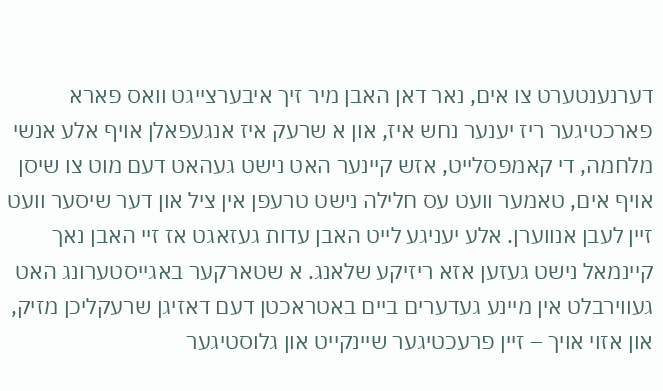דערנענטערט צו אים, נאר דאן האבן מיר זיך איבערצייגט וואס פארא פארכטיגער ריז יענער נחש איז, און א שרעק איז אנגעפאלן אויף אלע אנשי מלחמה, די קאמפסלייט, אזש קיינער האט נישט געהאט דעם מוט צו שיסן אויף אים, טאמער וועט עס חלילה נישט טרעפן אין ציל און דער שיסער וועט זיין לעבן אנווערן. אלע יעניגע לייט האבן עדות געזאגט אז זיי האבן נאך קיינמאל נישט געזען אזא ריזיקע שלאנג. א שטארקער באגייסטערונג האט געווירבלט אין מיינע געדערים ביים באטראכטן דעם דאזיגן שרעקליכן מזיק, און אזוי אויך – זיין פרעכטיגער שיינקייט און גלוסטיגער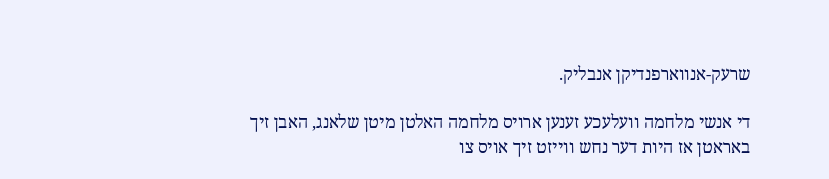שרעק-אנווארפנדיקן אנבליק.

די אנשי מלחמה וועלעכע זענען ארויס מלחמה האלטן מיטן שלאנג, האבן זיך באראטן אז היות דער נחש ווייזט זיך אויס צו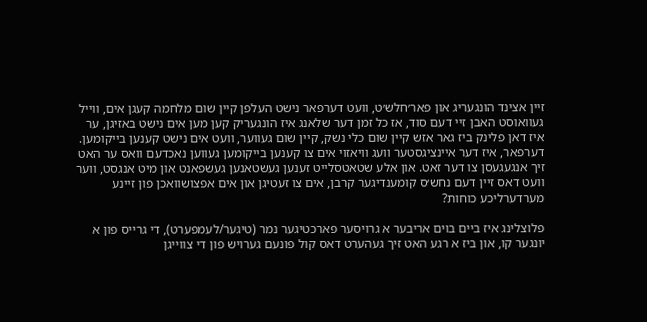זיין אצינד הונגעריג און פאר׳חלש׳ט, וועט דערפאר נישט העלפן קיין שום מלחמה קעגן אים, ווייל געוואוסט האבן זיי דעם סוד, אז כל זמן דער שלאנג איז הונגעריק קען מען אים נישט באזיגן, ער איז דאן פלינק ביז גאר אזש קיין שום כלי נשק, קיין שום געווער, וועט אים נישט קענען בייקומען. דערפאר, איז דער איינציגסטער וועג וויאזוי אים צו קענען בייקומען געווען נאכדעם וואס ער האט זיך אנגעגעסן צו דער זאט. און אלע שטאטסלייט זענען געשטאנען געשפאנט און מיט אנגסט, ווער וועט דאס זיין דעם נחש׳ס קומענדיגער קרבן, אים צו זעטיגן און אים אפצושוואכן פון זיינע מערדערליכע כוחות?

פלוצלינג איז ביים בוים אריבער א גרויסער פארכטיגער נמר (טיגער/לעמפערט), די גרייס פון א יונגער קו, און ביז א רגע האט זיך געהערט דאס קול פונעם גערויש פון די צווייגן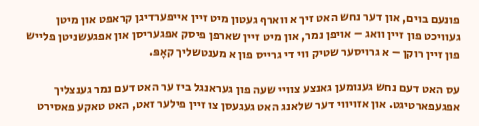פונעם בוים, און דער נחש האט זיך א ווארף געטון מיט זיין אייפערדיגן קראפט און מיטן געוויכט פון זיין וואג – אויפן נמר, און מיט זיין שארפן פיסק אפגעריסן און אפגעשניטן פלייש פון זיין רוקן – א גרויסער שטיק ווי די גרייס פון א מענטשליך קאָפּ.

עס האט דעם נחש גענומען גאנצע צוויי שעה פון געראנגל ביז ער האט דעם נמר גענצליך אפגעפארטיגט. און אזויווי דער שלאנג האט געגעסן צו זיין פילער זאט, האט טאקע פאסירט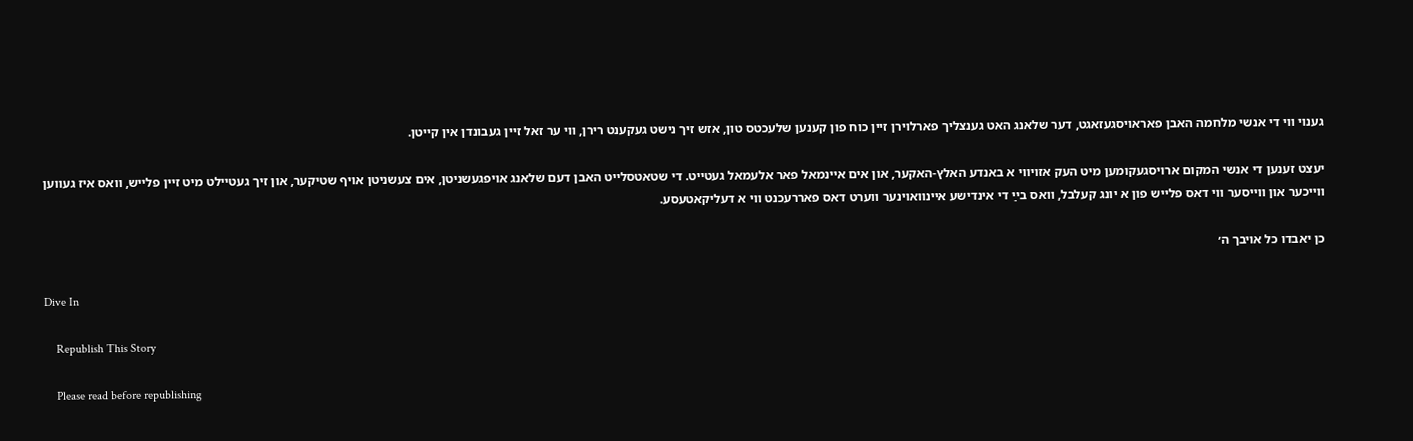גענוי ווי די אנשי מלחמה האבן פאראויסגעזאגט, דער שלאנג האט גענצליך פארלוירן זיין כוח פון קענען שלעכטס טון, אזש זיך נישט געקענט רירן, ווי ער זאל זיין געבונדן אין קייטן.

יעצט זענען די אנשי המקום ארויסגעקומען מיט העק אזויווי א באנדע האלץ-האקער, און אים איינמאל פאר אלעמאל געטייט. די שטאטסלייט האבן דעם שלאנג אויפגעשניטן, אים צעשניטן אויף שטיקער, און זיך געטיילט מיט זיין פלייש, וואס איז געווען ווייכער און ווייסער ווי דאס פלייש פון א יונג קעלבל, וואס בײַ די אינדישע איינוואוינער ווערט דאס פאררעכנט ווי א דעליקאטעסע.

כן יאבדו כל אויבך ה׳

Dive In

    Republish This Story

    Please read before republishing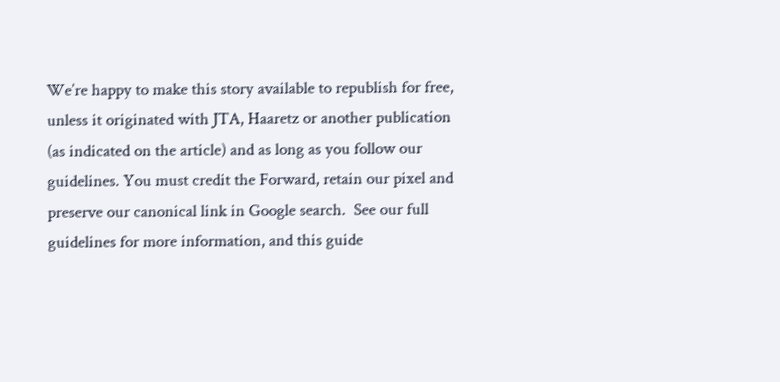We’re happy to make this story available to republish for free, unless it originated with JTA, Haaretz or another publication (as indicated on the article) and as long as you follow our guidelines. You must credit the Forward, retain our pixel and preserve our canonical link in Google search.  See our full guidelines for more information, and this guide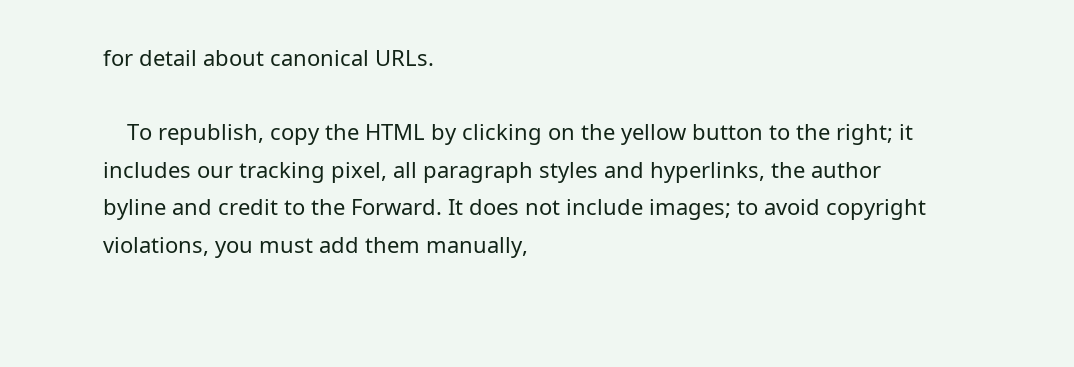for detail about canonical URLs.

    To republish, copy the HTML by clicking on the yellow button to the right; it includes our tracking pixel, all paragraph styles and hyperlinks, the author byline and credit to the Forward. It does not include images; to avoid copyright violations, you must add them manually,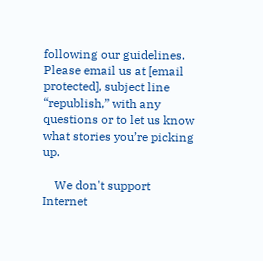following our guidelines. Please email us at [email protected], subject line “republish,” with any questions or to let us know what stories you’re picking up.

    We don't support Internet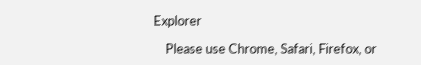Explorer

    Please use Chrome, Safari, Firefox, or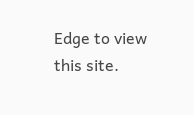Edge to view this site.